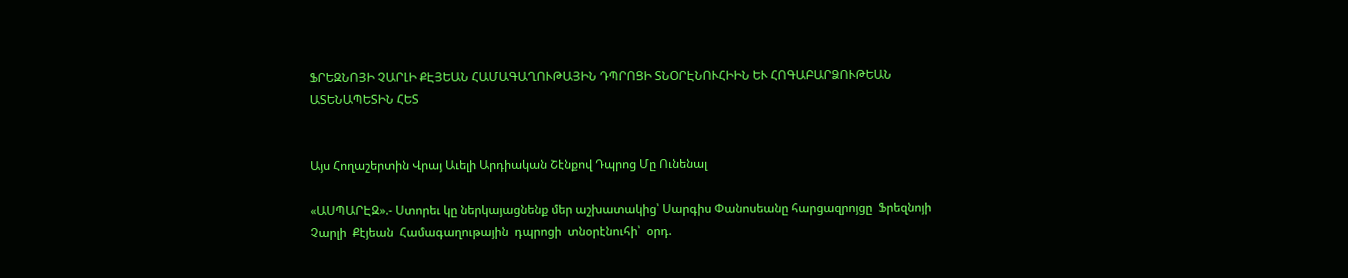ՖՐԵԶՆՈՅԻ ՉԱՐԼԻ ՔԷՅԵԱՆ ՀԱՄԱԳԱՂՈՒԹԱՅԻՆ ԴՊՐՈՑԻ ՏՆՕՐԷՆՈՒՀԻԻՆ ԵՒ ՀՈԳԱԲԱՐՁՈՒԹԵԱՆ ԱՏԵՆԱՊԵՏԻՆ ՀԵՏ


Այս Հողաշերտին Վրայ Աւելի Արդիական Շէնքով Դպրոց Մը Ունենալ

«ԱՍՊԱՐԷԶ».- Ստորեւ կը ներկայացնենք մեր աշխատակից՝ Սարգիս Փանոսեանը հարցազրոյցը  Ֆրեզնոյի  Չարլի  Քէյեան  Համագաղութային  դպրոցի  տնօրէնուհի՝  օրդ.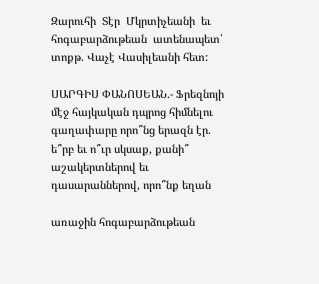Զարուհի  Տէր  Մկրտիչեանի  եւ  հոգաբարձութեան  ատենապետ՝  տոքթ. Վաչէ Վասիլեանի հետ:

ՍԱՐԳԻՍ ՓԱՆՈՍԵԱՆ.- Ֆրեզնոյի մէջ հայկական դպրոց հիմնելու գաղափարը որո՞նց երազն էր. ե՞րբ եւ ո՞ւր սկսաք, քանի՞ աշակերտներով եւ դասարաններով, որո՞նք եղան

առաջին հոգաբարձութեան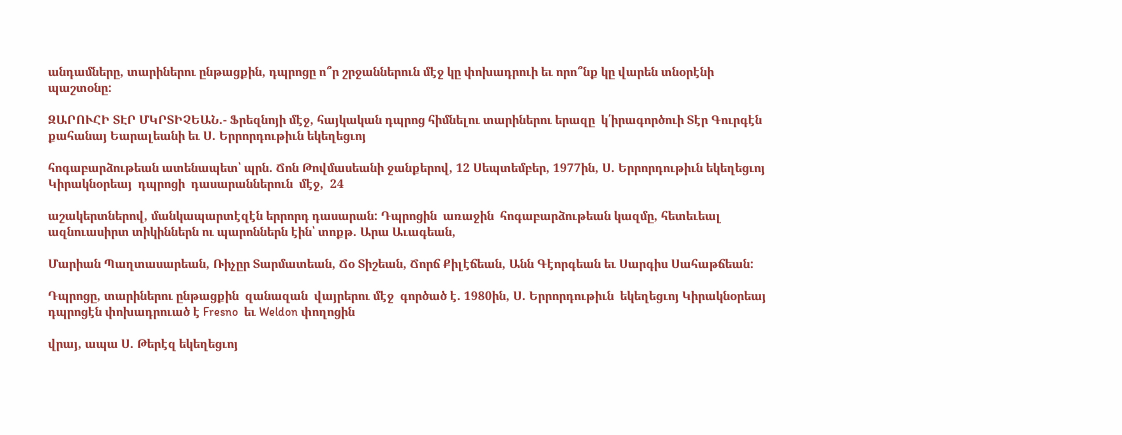անդամները, տարիներու ընթացքին, դպրոցը ո՞ր շրջաններուն մէջ կը փոխադրուի եւ որո՞նք կը վարեն տնօրէնի պաշտօնը:

ԶԱՐՈՒՀԻ ՏԷՐ ՄԿՐՏԻՉԵԱՆ.- Ֆրեզնոյի մէջ, հայկական դպրոց հիմնելու տարիներու երազը  կ՛իրագործուի Տէր Գուրգէն քահանայ Եարալեանի եւ Ս. Երրորդութիւն եկեղեցւոյ

հոգաբարձութեան ատենապետ՝ պրն. Ճոն Թովմասեանի ջանքերով, 12 Սեպտեմբեր, 1977ին, Ս. Երրորդութիւն եկեղեցւոյ Կիրակնօրեայ  դպրոցի  դասարաններուն  մէջ,  24

աշակերտներով, մանկապարտէզէն երրորդ դասարան: Դպրոցին  առաջին  հոգաբարձութեան կազմը, հետեւեալ ազնուասիրտ տիկիններն ու պարոններն էին՝ տոքթ. Արա Աւագեան,

Մարիան Պաղտասարեան, Ռիչըր Տարմատեան, Ճօ Տիշեան, Ճորճ Քիլէճեան, Անն Գէորգեան եւ Սարգիս Սահաթճեան:

Դպրոցը, տարիներու ընթացքին  զանազան  վայրերու մէջ  գործած է. 1980ին, Ս. Երրորդութիւն  եկեղեցւոյ Կիրակնօրեայ դպրոցէն փոխադրուած է Fresno  եւ Weldon փողոցին

վրայ, ապա Ս. Թերէզ եկեղեցւոյ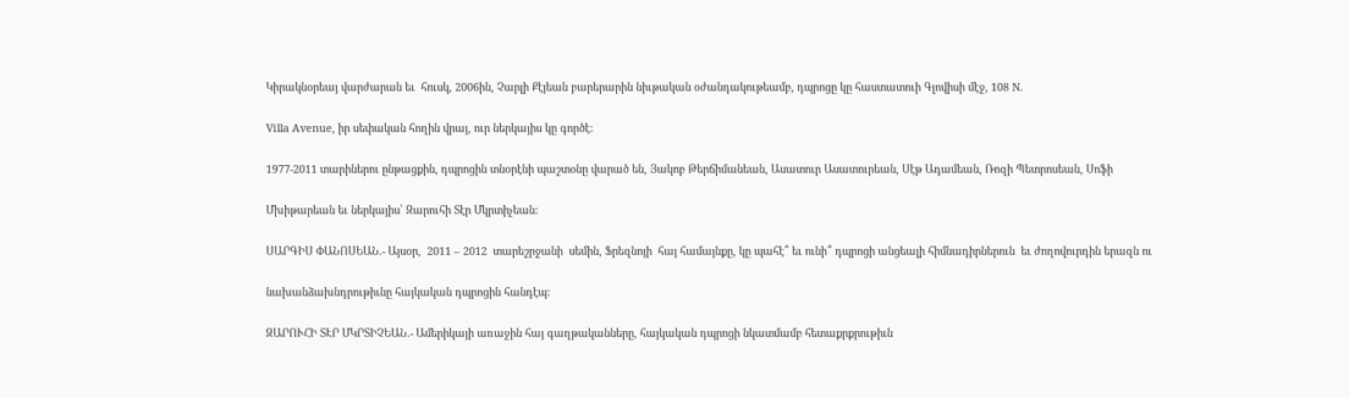Կիրակնօրեայ վարժարան եւ  հուսկ, 2006ին, Չարլի Քէյեան բարերարին նիւթական օժանդակութեամբ, դպրոցը կը հաստատուի Գլովիսի մէջ, 108 N.

Villa Avenue, իր սեփական հողին վրայ, ուր ներկայիս կը գործէ:

1977-2011 տարիներու ընթացքին, դպրոցին տնօրէնի պաշտօնը վարած են, Յակոբ Թերճիմանեան, Ասատուր Ասատուրեան, Սէթ Ադամեան, Ռոզի Պետրոսեան, Սոֆի

Մխիթարեան եւ ներկայիս՝ Զարուհի Տէր Մկրտիչեան:

ՍԱՐԳԻՍ ՓԱՆՈՍԵԱՆ.- Այսօր,  2011 – 2012  տարեշրջանի  սեմին, Ֆրեզնոյի  հայ համայնքը, կը պահէ՞ եւ ունի՞ դպրոցի անցեալի հիմնադիրներուն  եւ ժողովուրդին երազն ու

նախանձախնդրութիւնը հայկական դպրոցին հանդէպ:

ԶԱՐՈՒՀԻ ՏԷՐ ՄԿՐՏԻՉԵԱՆ.- Ամերիկայի առաջին հայ գաղթականները, հայկական դպրոցի նկատմամբ հետաքրքրութիւն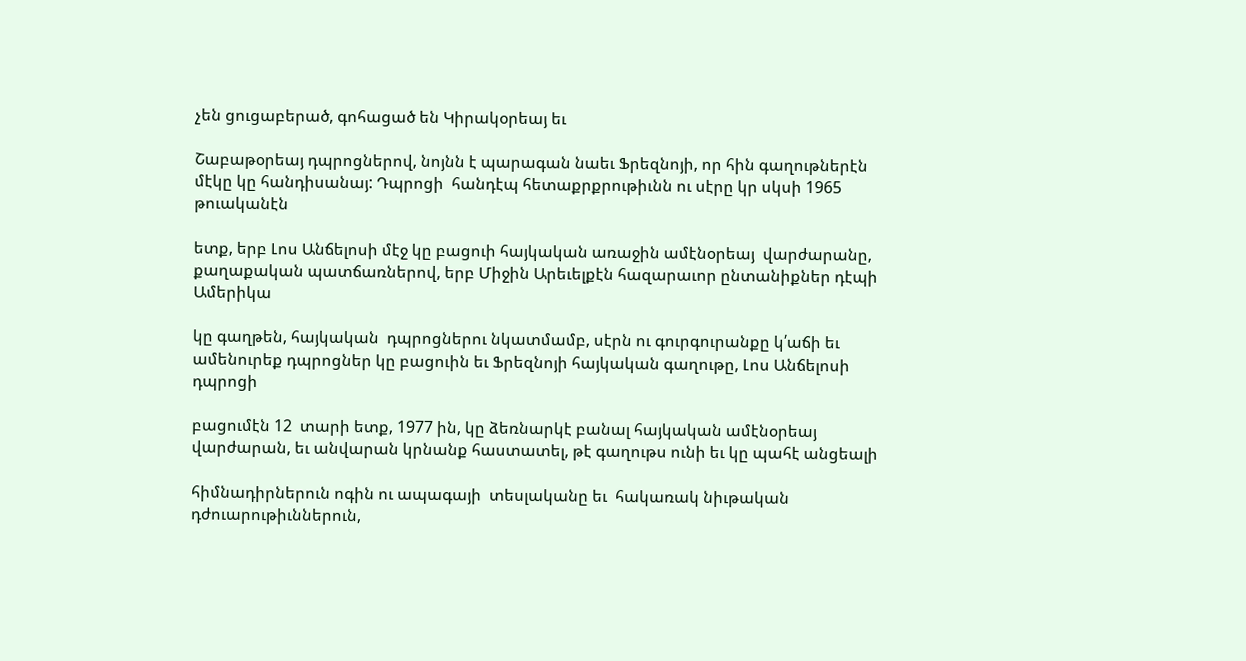չեն ցուցաբերած, գոհացած են Կիրակօրեայ եւ

Շաբաթօրեայ դպրոցներով, նոյնն է պարագան նաեւ Ֆրեզնոյի, որ հին գաղութներէն մէկը կը հանդիսանայ: Դպրոցի  հանդէպ հետաքրքրութիւնն ու սէրը կր սկսի 1965 թուականէն

ետք, երբ Լոս Անճելոսի մէջ կը բացուի հայկական առաջին ամէնօրեայ  վարժարանը,  քաղաքական պատճառներով, երբ Միջին Արեւելքէն հազարաւոր ընտանիքներ դէպի Ամերիկա

կը գաղթեն, հայկական  դպրոցներու նկատմամբ, սէրն ու գուրգուրանքը կ՛աճի եւ ամենուրեք դպրոցներ կը բացուին եւ Ֆրեզնոյի հայկական գաղութը, Լոս Անճելոսի դպրոցի

բացումէն 12  տարի ետք, 1977 ին, կը ձեռնարկէ բանալ հայկական ամէնօրեայ վարժարան, եւ անվարան կրնանք հաստատել, թէ գաղութս ունի եւ կը պահէ անցեալի

հիմնադիրներուն ոգին ու ապագայի  տեսլականը եւ  հակառակ նիւթական դժուարութիւններուն,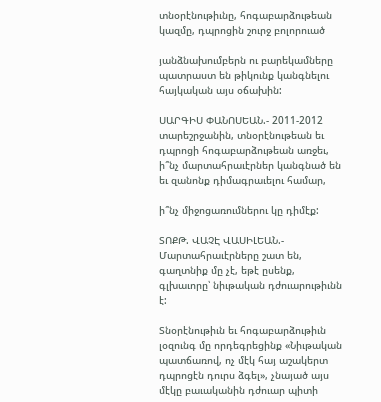տնօրէնութիւնը, հոգաբարձութեան կազմը, դպրոցին շուրջ բոլորուած

յանձնախումբերն ու բարեկամները պատրաստ են թիկունք կանգնելու հայկական այս օճախին:

ՍԱՐԳԻՍ ՓԱՆՈՍԵԱՆ.- 2011-2012 տարեշրջանին, տնօրէնութեան եւ դպրոցի հոգաբարձութեան առջեւ, ի՞նչ մարտահրաւէրներ կանգնած են եւ զանոնք դիմագրաւելու համար,

ի՞նչ միջոցառումներու կը դիմէք:

ՏՈՔԹ. ՎԱՉԷ ՎԱՍԻԼԵԱՆ.- Մարտահրաւէրները շատ են, գաղտնիք մը չէ, եթէ ըսենք, գլխաւորը՝ նիւթական դժուարութիւնն է:

Տնօրէնութիւն եւ հոգաբարձութիւն լօզունգ մը որդեգրեցինք «Նիւթական պատճառով, ոչ մէկ հայ աշակերտ դպրոցէն դուրս ձգել», չնայած այս մէկը բաւականին դժուար պիտի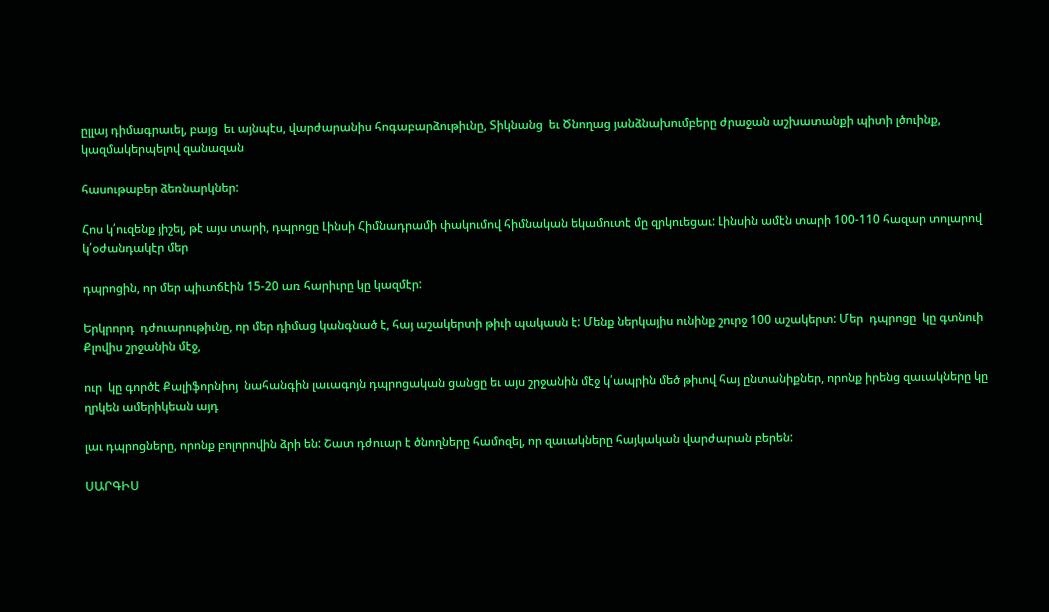ըլլայ դիմագրաւել, բայց  եւ այնպէս, վարժարանիս հոգաբարձութիւնը, Տիկնանց  եւ Ծնողաց յանձնախումբերը ժրաջան աշխատանքի պիտի լծուինք, կազմակերպելով զանազան

հասութաբեր ձեռնարկներ:

Հոս կ՛ուզենք յիշել, թէ այս տարի, դպրոցը Լինսի Հիմնադրամի փակումով հիմնական եկամուտէ մը զրկուեցաւ: Լինսին ամէն տարի 100-110 հազար տոլարով կ՛օժանդակէր մեր

դպրոցին, որ մեր պիւտճէին 15-20 առ հարիւրը կը կազմէր:

Երկրորդ  դժուարութիւնը, որ մեր դիմաց կանգնած է, հայ աշակերտի թիւի պակասն է: Մենք ներկայիս ունինք շուրջ 100 աշակերտ: Մեր  դպրոցը  կը գտնուի Քլովիս շրջանին մէջ,

ուր  կը գործէ Քալիֆորնիոյ  նահանգին լաւագոյն դպրոցական ցանցը եւ այս շրջանին մէջ կ՛ապրին մեծ թիւով հայ ընտանիքներ, որոնք իրենց զաւակները կը ղրկեն ամերիկեան այդ

լաւ դպրոցները, որոնք բոլորովին ձրի են: Շատ դժուար է ծնողները համոզել, որ զաւակները հայկական վարժարան բերեն:

ՍԱՐԳԻՍ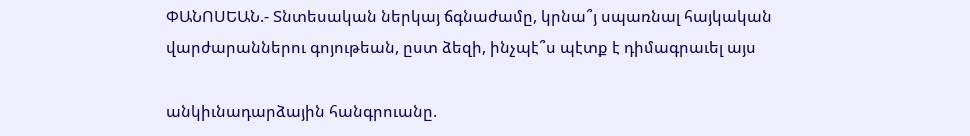ՓԱՆՈՍԵԱՆ.- Տնտեսական ներկայ ճգնաժամը, կրնա՞յ սպառնալ հայկական վարժարաններու գոյութեան, ըստ ձեզի, ինչպէ՞ս պէտք է դիմագրաւել այս

անկիւնադարձային հանգրուանը.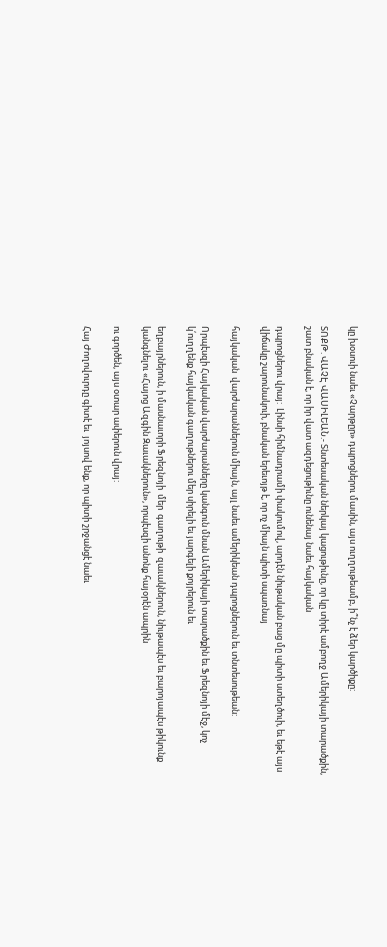կը խօսուի նաեւ «Չարթըր» դպրոցներու մասին, այս ուղղութեամբ, ի՞նչ է ձեր կարծիքը:

ՏՈՔԹ. ՎԱՉԷ ՎԱՍԻԼԵԱՆ.- Տնտեսական ներկայ կացութիւնը, որ կը տիրէ ամբողջ Ամերիկայի տարածքին, շատ բնական է, որ իր վատ ազդեցութիւնը ունենայ նաեւ հայկական

դպրոցներու վրայ:  Լինսի հիմնադրամի փակումով, արդէն նիւթական բաց մը պիտի ստեղծուի, եւ եթէ այս վիճակը շարունակուի, բնական երեւոյթ է, որ ոչ միայն պիտի սպառնայ

հայկական  վարժարաններուն միայն, այլ նաեւ ամերիկեան դպրոցներուն եւ տնտեսութեան:

Որպէսզի Հայկական վարժարանները կանգուն մնան Ամերիկայի տարածքին եւ Ֆրեզնոյի մէջ, կոչ կ՛ուղղենք հայկական գաղութներու մեր սիրելի եւ յարգելի քոյրերուն եւ

եղբայրներուն, ի մասնաւորի Ֆրեզնոյի  մեր  գաղութի  զաւակներուն, նիւթապէս եւ բարոյապէս թիկունք կանգնելու «Հայոց Ազգին Զաւակներուն», որպէսզի անոնք հայօրէն ապրին

ու գործեն, այս օտար ափերուն վրայ:

Հայ Ժողովուրդը գիտէ եւ  յոյսով ենք, որ պիտի շրջանցէ նաեւ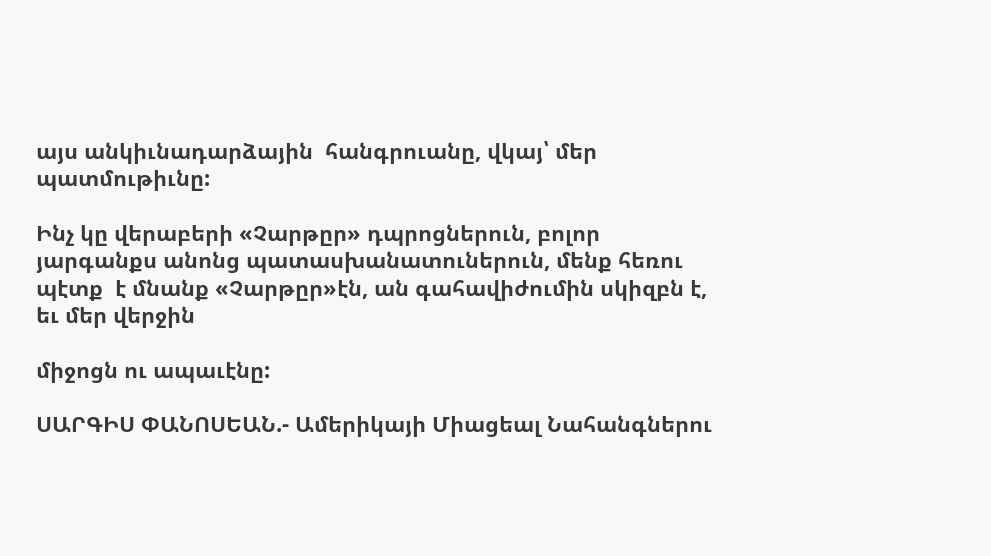այս անկիւնադարձային  հանգրուանը, վկայ՝ մեր պատմութիւնը:

Ինչ կը վերաբերի «Չարթըր» դպրոցներուն, բոլոր յարգանքս անոնց պատասխանատուներուն, մենք հեռու պէտք  է մնանք «Չարթըր»էն, ան գահավիժումին սկիզբն է, եւ մեր վերջին

միջոցն ու ապաւէնը:

ՍԱՐԳԻՍ ՓԱՆՈՍԵԱՆ.- Ամերիկայի Միացեալ Նահանգներու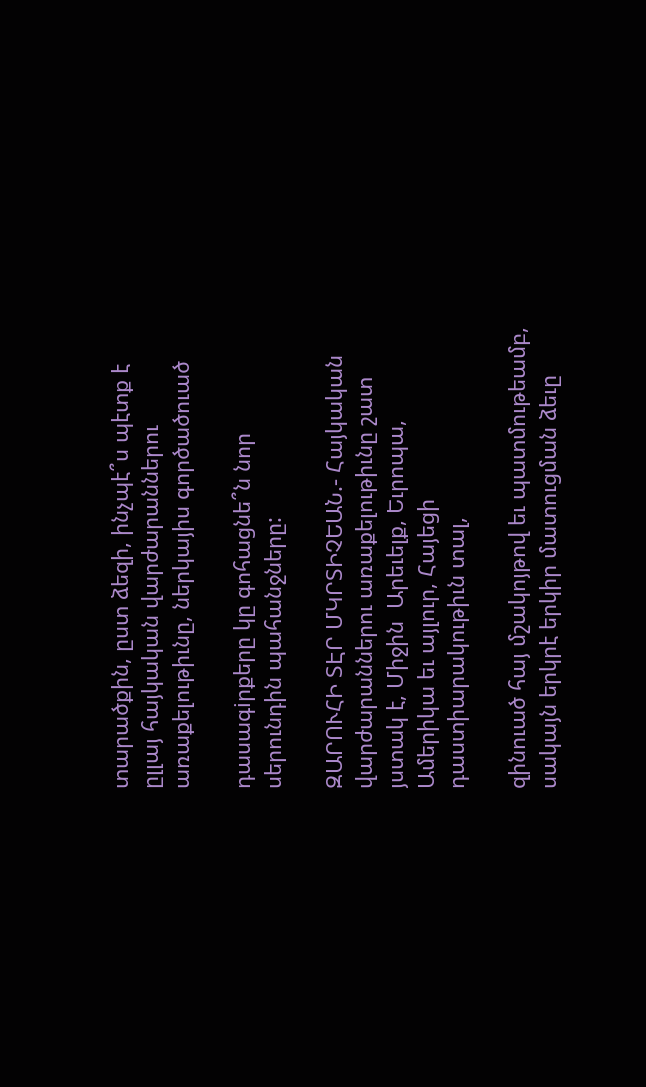տարածքին, ըստ ձեզի, ինչպէ՞ս պէտք է ըլլայ հայկական վարժարաններու առաքելութիւնը, ներկայիս գործածուած

դասագiրքերը կը գոհացնե՞ն նոր  սերունդին պահանջները:

ԶԱՐՈՒՀԻ ՏԷՐ ՄԿՐՏԻՉԵԱՆ.- Հայկական վարժարաններու առաքելութիւնը շատ յստակ է, Միջին  Արեւելք, Եւրոպա, Ամերիկա եւ այլուր, Հայեցի դաստիարակութիւն տալ,

զինուած հայ մշակոյթով եւ պատմութեամբ, սակայն երկրէ երկիր մատուցման ձեւը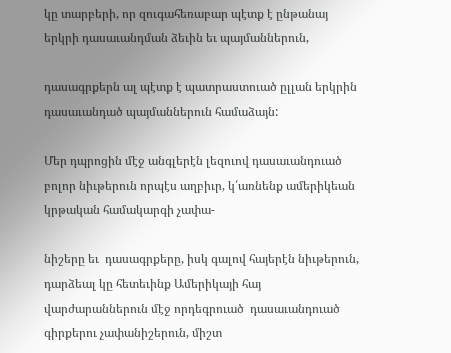կը տարբերի, որ զուգահեռաբար պէտք է ընթանայ երկրի դասաւանդման ձեւին եւ պայմաններուն,

դասագրքերն ալ պէտք է պատրաստուած ըլլան երկրին դասաւանդած պայմաններուն համաձայն:

Մեր դպրոցին մէջ անգլերէն լեզուով դասաւանդուած բոլոր նիւթերուն որպէս աղբիւր, կ՛առնենք ամերիկեան կրթական համակարգի չափա-

նիշերը եւ  դասագրքերը, իսկ գալով հայերէն նիւթերուն, դարձեալ կը հետեւինք Ամերիկայի հայ վարժարաններուն մէջ որդեգրուած  դասաւանդուած գիրքերու չափանիշերուն, միշտ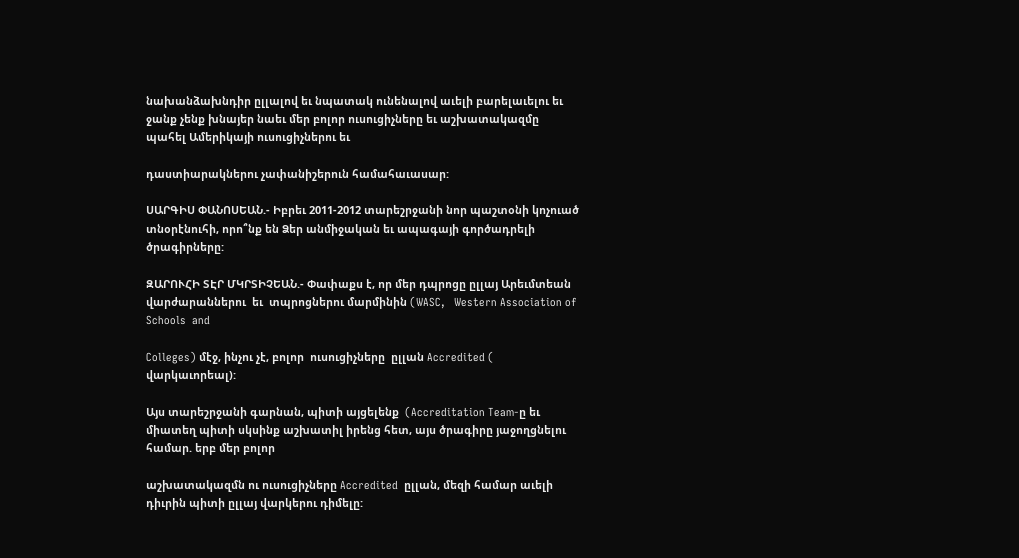նախանձախնդիր ըլլալով եւ նպատակ ունենալով աւելի բարելաւելու եւ ջանք չենք խնայեր նաեւ մեր բոլոր ուսուցիչները եւ աշխատակազմը պահել Ամերիկայի ուսուցիչներու եւ

դաստիարակներու չափանիշերուն համահաւասար:

ՍԱՐԳԻՍ ՓԱՆՈՍԵԱՆ.- Իբրեւ 2011-2012 տարեշրջանի նոր պաշտօնի կոչուած տնօրէնուհի, որո՞նք են Ձեր անմիջական եւ ապագայի գործադրելի ծրագիրները:

ԶԱՐՈՒՀԻ ՏԷՐ ՄԿՐՏԻՉԵԱՆ.- Փափաքս է, որ մեր դպրոցը ըլլայ Արեւմտեան  վարժարաններու  եւ  տպրոցներու մարմինին (WASC,   Western Association of Schools  and

Colleges) մէջ, ինչու չէ, բոլոր  ուսուցիչները  ըլլան Accredited ( վարկաւորեալ):

Այս տարեշրջանի գարնան, պիտի այցելենք  (Accreditation Team-ը եւ միատեղ պիտի սկսինք աշխատիլ իրենց հետ, այս ծրագիրը յաջողցնելու համար. երբ մեր բոլոր

աշխատակազմն ու ուսուցիչները Accredited  ըլլան, մեզի համար աւելի դիւրին պիտի ըլլայ վարկերու դիմելը: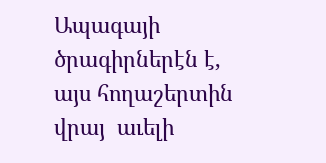Ապագայի ծրագիրներէն է, այս հողաշերտին վրայ  աւելի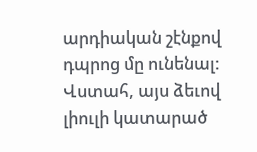արդիական շէնքով դպրոց մը ունենալ: Վստահ, այս ձեւով լիուլի կատարած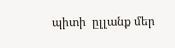պիտի  ըլլանք մեր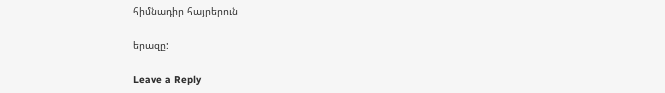հիմնադիր հայրերուն

երազը:

Leave a Reply